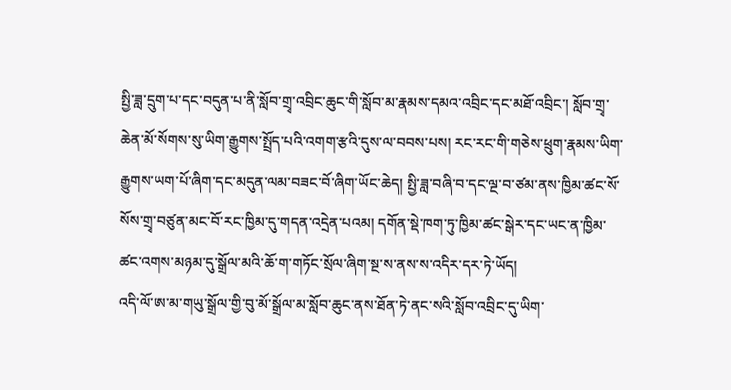སྤྱི་ཟླ་དྲུག་པ་དང་བདུན་པ་ནི་སློབ་གྲྭ་འབྲིང་ཆུང་གི་སློབ་མ་རྣམས་དམའ་འབྲིང་དང་མཐོ་འབྲིང་། སློབ་གྲྭ་ཆེན་མོ་སོགས་སུ་ཡིག་རྒྱུགས་སྤྲོད་པའི་འགག་རྩའི་དུས་ལ་བབས་པས། རང་རང་གི་གཅེས་ཕྲུག་རྣམས་ཡིག་རྒྱུགས་ཡག་པོ་ཞིག་དང་མདུན་ལམ་བཟང་བོ་ཞིག་ཡོང་ཆེད། སྤྱི་ཟླ་བཞི་བ་དང་ལྔ་བ་ཙམ་ནས་ཁྱིམ་ཚང་སོ་སོས་གྲྭ་བཙུན་མང་བོ་རང་ཁྱིམ་དུ་གདན་འདྲེན་པའམ། དགོན་སྡེ་ཁག་ཏུ་ཁྱིམ་ཚང་སྒེར་དང་ཡང་ན་ཁྱིམ་ཚང་འགས་མཉམ་དུ་སྒྲོལ་མའི་ཆོ་ག་གཏོང་སྲོལ་ཞིག་སྔ་ས་ནས་ས་འདིར་དར་ཏེ་ཡོད།
འདི་ལོ་ཨ་མ་གཡུ་སྒྲོལ་གྱི་བུ་མོ་སྒྲོལ་མ་སློབ་ཆུང་ནས་ཐོན་ཏེ་ནང་སའི་སློབ་འབྲིང་དུ་ཡིག་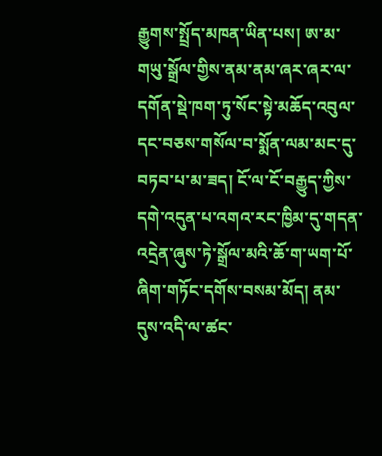རྒྱུགས་སྤྲོད་མཁན་ཡིན་པས། ཨ་མ་གཡུ་སྒྲོལ་གྱིས་ནམ་ནམ་ཞར་ཞར་ལ་དགོན་སྡེ་ཁག་ཏུ་སོང་སྟེ་མཆོད་འབུལ་དང་བཅས་གསོལ་བ་སྨོན་ལམ་མང་དུ་བཏབ་པ་མ་ཟད། ངོ་ལ་ངོ་བརྒྱུད་ཀྱིས་དགེ་འདུན་པ་འགའ་རང་ཁྱིམ་དུ་གདན་འདྲེན་ཞུས་ཏེ་སྒྲོལ་མའི་ཆོ་ག་ཡག་པོ་ཞིག་གཏོང་དགོས་བསམ་མོད། ནམ་དུས་འདི་ལ་ཚང་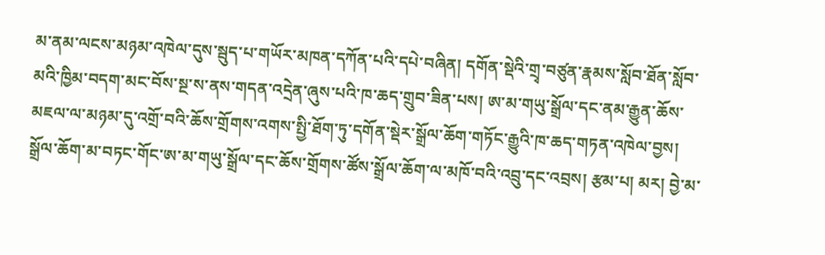མ་ནམ་ལངས་མཉམ་འཁེལ་དུས་སྦུད་པ་གཡོར་མཁན་དཀོན་པའི་དཔེ་བཞིན། དགོན་སྡེའི་གྲྭ་བཙུན་རྣམས་སློབ་ཐོན་སློབ་མའི་ཁྱིམ་བདག་མང་བོས་སྔ་ས་ནས་གདན་འདྲེན་ཞུས་པའི་ཁ་ཆད་གྲུབ་ཟིན་པས། ཨ་མ་གཡུ་སྒྲོལ་དང་ནམ་རྒྱུན་ཆོས་མཇལ་ལ་མཉམ་དུ་འགྲོ་བའི་ཆོས་གྲོགས་འགས་སྤྱི་ཐོག་ཏུ་དགོན་སྡེར་སྒྲོལ་ཆོག་གཏོང་རྒྱུའི་ཁ་ཆད་གཏན་འཁེལ་བྱས།
སྒྲོལ་ཆོག་མ་བཏང་གོང་ཨ་མ་གཡུ་སྒྲོལ་དང་ཆོས་གྲོགས་ཚོས་སྒྲོལ་ཆོག་ལ་མཁོ་བའི་འབྲུ་དང་འབྲས། རྩམ་པ། མར། བྱེ་མ་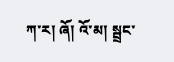ཀ་ར། ཞོ། འོ་མ། སྦྲང་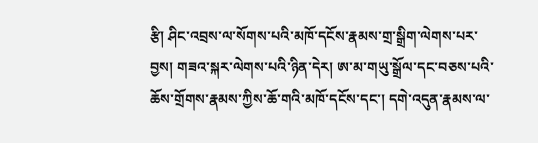རྩི། ཤིང་འབྲས་ལ་སོགས་པའི་མཁོ་དངོས་རྣམས་གྲ་སྒྲིག་ལེགས་པར་བྱས། གཟའ་སྐར་ལེགས་པའི་ཉིན་དེར། ཨ་མ་གཡུ་སྒྲོལ་དང་བཅས་པའི་ཆོས་གྲོགས་རྣམས་ཀྱིས་ཆོ་གའི་མཁོ་དངོས་དང་། དགེ་འདུན་རྣམས་ལ་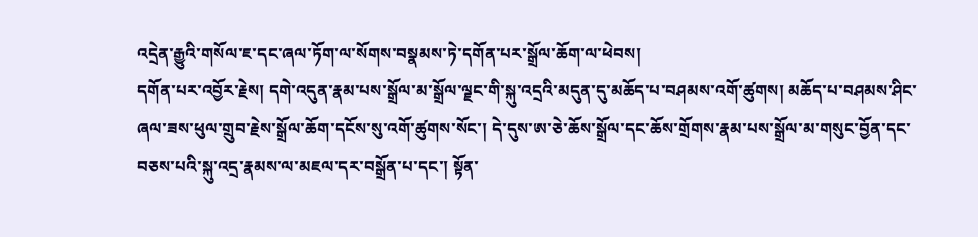འདྲེན་རྒྱུའི་གསོལ་ཇ་དང་ཞལ་ཏོག་ལ་སོགས་བསྣམས་ཏེ་དགོན་པར་སྒྲོལ་ཆོག་ལ་ཕེབས།
དགོན་པར་འབྱོར་རྗེས། དགེ་འདུན་རྣམ་པས་སྒྲོལ་མ་སྒྲོལ་ལྗང་གི་སྐུ་འདྲའི་མདུན་དུ་མཆོད་པ་བཤམས་འགོ་ཚུགས། མཆོད་པ་བཤམས་ཤིང་ཞལ་ཟས་ཕུལ་གྲུབ་རྗེས་སྒྲོལ་ཆོག་དངོས་སུ་འགོ་ཚུགས་སོང་། དེ་དུས་ཨ་ཅེ་ཆོས་སྒྲོལ་དང་ཆོས་གྲོགས་རྣམ་པས་སྒྲོལ་མ་གསུང་བྱོན་དང་བཅས་པའི་སྐུ་འདྲ་རྣམས་ལ་མཇལ་དར་བསྒྲོན་པ་དང་། སྟོན་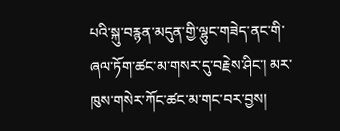པའི་སྐུ་བརྙན་མདུན་གྱི་ལྷུང་གཟེད་ནང་གི་ཞལ་ཏོག་ཚང་མ་གསར་དུ་བརྗེས་ཤིང་། མར་ཁུས་གསེར་ཀོང་ཚང་མ་གང་བར་བྱས།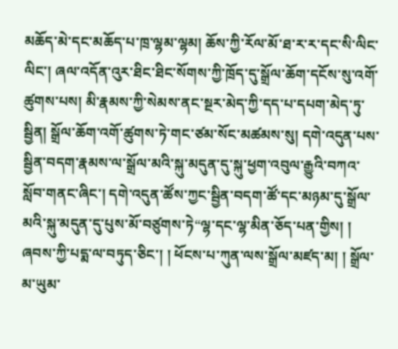མཆོད་མེ་དང་མཆོད་པ་ཁྲ་ལྷམ་ལྷམ། ཆོས་ཀྱི་རོལ་མོ་ཐ་ར་ར་དང་སི་ལིང་ལིང་། ཞལ་འདོན་འུར་ཐིང་ཐིང་སོགས་ཀྱི་ཁྲོད་དུ་སྒྲོལ་ཆོག་དངོས་སུ་འགོ་ཚུགས་པས། མི་རྣམས་ཀྱི་སེམས་ནང་སྔར་མེད་ཀྱི་དད་པ་དཔག་མེད་ཏུ་སྦྱིན། སྒྲོལ་ཆོག་འགོ་ཚུགས་ཏེ་གང་ཙམ་སོང་མཚམས་སུ། དགེ་འདུན་པས་སྦྱིན་བདག་རྣམས་ལ་སྒྲོལ་མའི་སྐུ་མདུན་དུ་སྐུ་ཕྱག་འབུལ་རྒྱུའི་བཀའ་སློབ་གནང་ཞིང་། དགེ་འདུན་ཚོས་ཀྱང་སྦྱིན་བདག་ཚོ་དང་མཉམ་དུ་སྒྲོལ་མའི་སྐུ་མདུན་དུ་པུས་མོ་བཙུགས་ཏེ“ལྷ་དང་ལྷ་མིན་ཅོད་པན་གྱིས། ། ཞབས་ཀྱི་པདྨ་ལ་བཏུད་ཅིང་། ། ཕོངས་པ་ཀུན་ལས་སྒྲོལ་མཛད་མ། ། སྒྲོལ་མ་ཡུམ་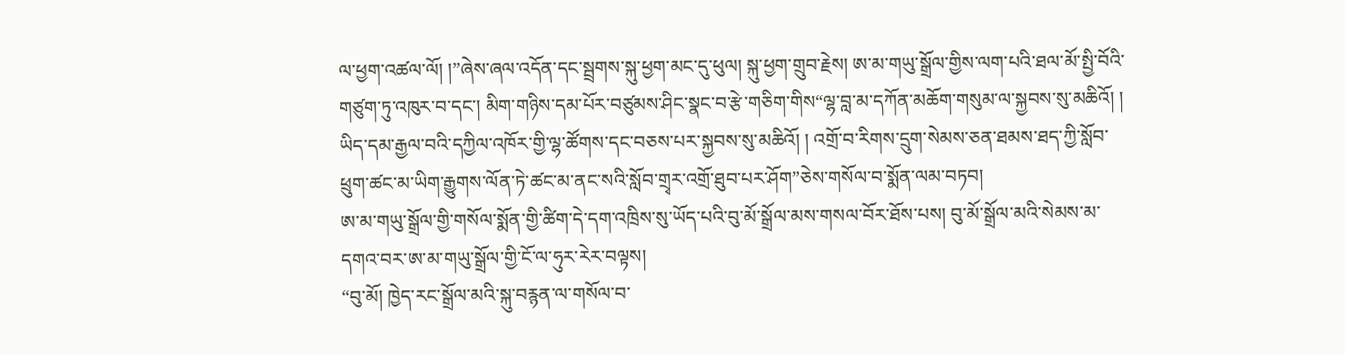ལ་ཕྱག་འཚལ་ལོ། །”ཞེས་ཞལ་འདོན་དང་སྦྲགས་སྐུ་ཕྱག་མང་དུ་ཕུལ། སྐུ་ཕྱག་གྲུབ་རྗེས། ཨ་མ་གཡུ་སྒྲོལ་གྱིས་ལག་པའི་ཐལ་མོ་སྤྱི་བོའི་གཙུག་ཏུ་འཁུར་བ་དང་། མིག་གཉིས་དམ་པོར་བཙུམས་ཤིང་སྣང་བ་རྩེ་གཅིག་གིས“ལྷ་བླ་མ་དཀོན་མཆོག་གསུམ་ལ་སྐྱབས་སུ་མཆིའོ། ། ཡིད་དམ་རྒྱལ་བའི་དཀྱིལ་འཁོར་གྱི་ལྷ་ཚོགས་དང་བཅས་པར་སྐྱབས་སུ་མཆིའོ། ། འགྲོ་བ་རིགས་དྲུག་སེམས་ཅན་ཐམས་ཐད་ཀྱི་སློབ་ཕྲུག་ཚང་མ་ཡིག་རྒྱུགས་ལོན་ཏེ་ཚང་མ་ནང་སའི་སློབ་གྲྭར་འགྲོ་ཐུབ་པར་ཤོག”ཅེས་གསོལ་བ་སྨོན་ལམ་བཏབ།
ཨ་མ་གཡུ་སྒྲོལ་གྱི་གསོལ་སྨོན་གྱི་ཚིག་དེ་དག་འཁྲིས་སུ་ཡོད་པའི་བུ་མོ་སྒྲོལ་མས་གསལ་བོར་ཐོས་པས། བུ་མོ་སྒྲོལ་མའི་སེམས་མ་དགའ་བར་ཨ་མ་གཡུ་སྒྲོལ་གྱི་ངོ་ལ་ཧུར་རེར་བལྟས།
“བུ་མོ། ཁྱེད་རང་སྒྲོལ་མའི་སྐུ་བརྙན་ལ་གསོལ་བ་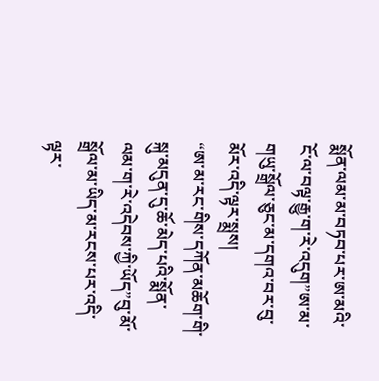སྨོན་ལམ་མ་བཏབ་པར་ཨ་མའི་ངོ་ལ་བལྟ་རྒྱུ་ག་རེ་འདུག”ཨ་མ་གཡུ་སྒྲོལ་ཅུང་མ་དགའ་བར་བུ་མོར་འདི་ལྟར་སྨྲས།
“ཨ་མ་རང་གིས་དཀོན་མཆོག་གི་སྐུ་མདུན་དུ་ཆོ་མེད་པའི་སྨོན་ལམ་ག་རེ་འདེབས་ཀྱི་ཡོད”བུ་མོ་སྒྲོལ་མ་ཡིད་མ་རངས་པར་འདི་ལྟར་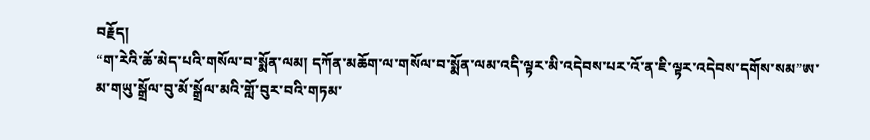བརྗོད།
“ག་རེའི་ཆོ་མེད་པའི་གསོལ་བ་སྨོན་ལམ། དཀོན་མཆོག་ལ་གསོལ་བ་སྨོན་ལམ་འདི་ལྟར་མི་འདེབས་པར་འོ་ན་ཇི་ལྟར་འདེབས་དགོས་སམ”ཨ་མ་གཡུ་སྒྲོལ་བུ་མོ་སྒྲོལ་མའི་གློ་བུར་བའི་གཏམ་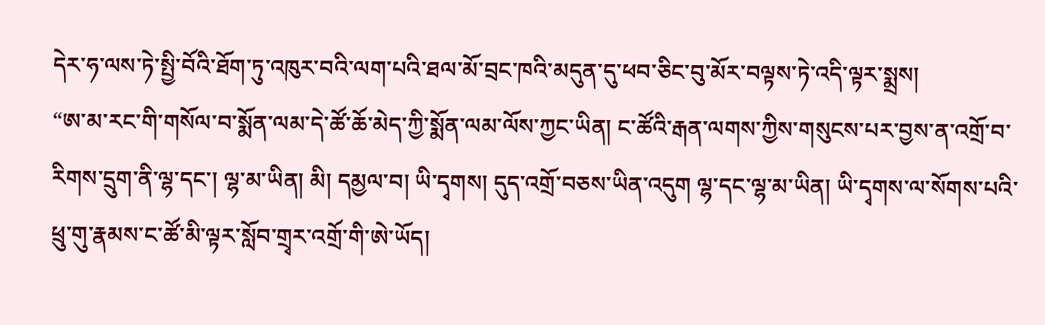དེར་ཧ་ལས་ཏེ་སྤྱི་བོའི་ཐོག་ཏུ་འཁུར་བའི་ལག་པའི་ཐལ་མོ་བྲང་ཁའི་མདུན་དུ་ཕབ་ཅིང་བུ་མོར་བལྟས་ཏེ་འདི་ལྟར་སྨྲས།
“ཨ་མ་རང་གི་གསོལ་བ་སྨོན་ལམ་དེ་ཚོ་ཆོ་མེད་ཀྱི་སྨོན་ལམ་ལོས་ཀྱང་ཡིན། ང་ཚོའི་རྒན་ལགས་ཀྱིས་གསུངས་པར་བྱས་ན་འགྲོ་བ་རིགས་དྲུག་ནི་ལྷ་དང་། ལྷ་མ་ཡིན། མི། དམྱལ་བ། ཡི་དྭགས། དུད་འགྲོ་བཅས་ཡིན་འདུག ལྷ་དང་ལྷ་མ་ཡིན། ཡི་དྭགས་ལ་སོགས་པའི་ཕྲུ་གུ་རྣམས་ང་ཚོ་མི་ལྟར་སློབ་གྲྭར་འགྲོ་གི་ཨེ་ཡོད།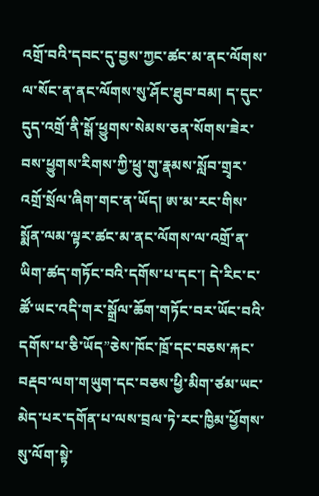འགྲོ་བའི་དབང་དུ་བྱས་ཀྱང་ཚང་མ་ནང་ལོགས་ལ་སོང་ན་ནང་ལོགས་སུ་ཤོང་ཐུབ་བམ། ད་དུང་དུད་འགྲོ་ནི་སྒོ་ཕྱུགས་སེམས་ཅན་སོགས་ཟེར་བས་ཕྱུགས་རིགས་ཀྱི་ཕྲུ་གུ་རྣམས་སློབ་གྲྭར་འགྲོ་སྲོལ་ཞིག་གང་ན་ཡོད། ཨ་མ་རང་གིས་སྨོན་ལམ་ལྟར་ཚང་མ་ནང་ལོགས་ལ་འགྲོ་ན་ཡིག་ཚད་གཏོང་བའི་དགོས་པ་དང་། དེ་རིང་ང་ཚོ་ཡང་འདི་གར་སྒྲོལ་ཆོག་གཏོང་བར་ཡོང་བའི་དགོས་པ་ཅི་ཡོད”ཅེས་ཁོང་ཁྲོ་དང་བཅས་རྐང་བརྡབ་ལག་གཡུག་དང་བཅས་ཕྱི་མིག་ཙམ་ཡང་མེད་པར་དགོན་པ་ལས་བྲལ་ཏེ་རང་ཁྱིམ་ཕྱོགས་སུ་ལོག་སྟེ་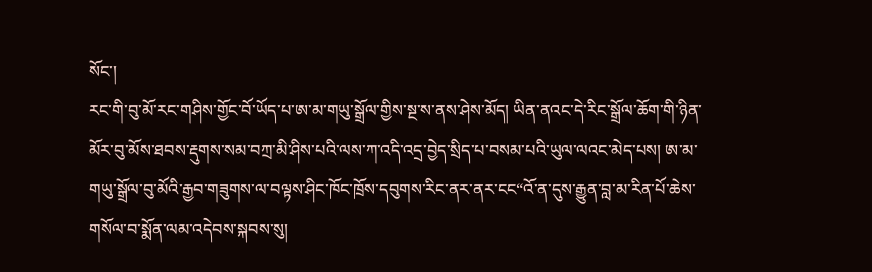སོང་།
རང་གི་བུ་མོ་རང་གཤིས་གྱོང་བོ་ཡོད་པ་ཨ་མ་གཡུ་སྒྲོལ་གྱིས་སྔ་ས་ནས་ཤེས་མོད། ཡིན་ནའང་དེ་རིང་སྒྲོལ་ཆོག་གི་ཉིན་མོར་བུ་མོས་ཐབས་རྡུགས་སམ་བཀྲ་མི་ཤིས་པའི་ལས་ཀ་འདི་འདྲ་བྱེད་སྲིད་པ་བསམ་པའི་ཡུལ་ལའང་མེད་པས། ཨ་མ་གཡུ་སྒྲོལ་བུ་མོའི་རྒྱབ་གཟུགས་ལ་བལྟས་ཤིང་ཁོང་ཁྲོས་དབུགས་རིང་ནར་ནར་ངང“འོ་ན་དུས་རྒྱུན་བླ་མ་རིན་པོ་ཆེས་གསོལ་བ་སྨོན་ལམ་འདེབས་སྐབས་སུ།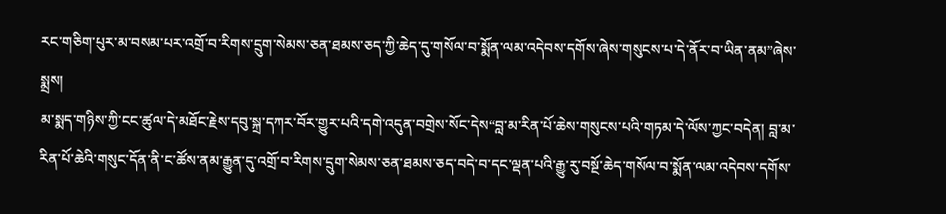རང་གཅིག་པུར་མ་བསམ་པར་འགྲོ་བ་རིགས་དྲུག་སེམས་ཅན་ཐམས་ཅད་ཀྱི་ཆེད་དུ་གསོལ་བ་སྨོན་ལམ་འདེབས་དགོས་ཞེས་གསུངས་པ་དེ་ནོར་བ་ཡིན་ནམ”ཞེས་སྨྲས།
མ་སྨད་གཉིས་ཀྱི་ངང་ཚུལ་དེ་མཐོང་རྗེས་དབུ་སྐྲ་དཀར་བོར་གྱུར་པའི་དགེ་འདུན་བགྲེས་སོང་དེས“བླ་མ་རིན་པོ་ཆེས་གསུངས་པའི་གཏམ་དེ་ལོས་ཀྱང་བདེན། བླ་མ་རིན་པོ་ཆེའི་གསུང་དོན་ནི་ང་ཚོས་ནམ་རྒྱུན་དུ་འགྲོ་བ་རིགས་དྲུག་སེམས་ཅན་ཐམས་ཅད་བདེ་བ་དང་ལྡན་པའི་རྒྱུ་རུ་བསྔོ་ཆེད་གསོལ་བ་སྨོན་ལམ་འདེབས་དགོས་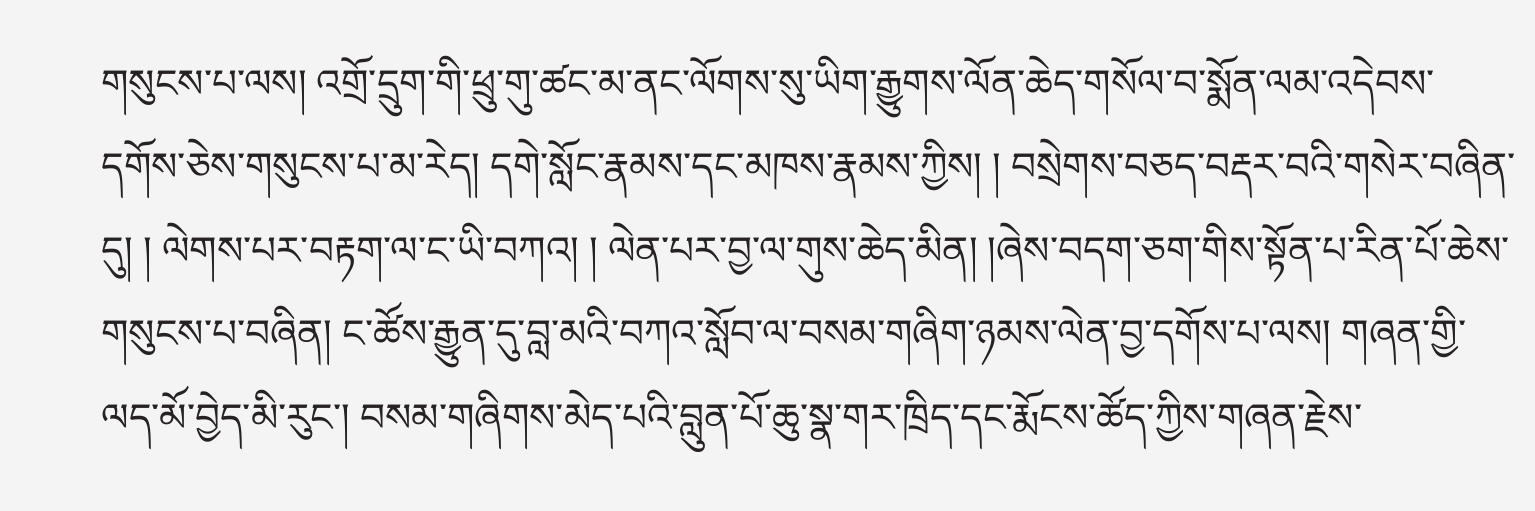གསུངས་པ་ལས། འགྲོ་དྲུག་གི་ཕྲུ་གུ་ཚང་མ་ནང་ལོགས་སུ་ཡིག་རྒྱུགས་ལོན་ཆེད་གསོལ་བ་སྨོན་ལམ་འདེབས་དགོས་ཅེས་གསུངས་པ་མ་རེད། དགེ་སློང་རྣམས་དང་མཁས་རྣམས་ཀྱིས། ། བསྲེགས་བཅད་བརྡར་བའི་གསེར་བཞིན་དུ། ། ལེགས་པར་བརྟག་ལ་ང་ཡི་བཀའ། ། ལེན་པར་བྱ་ལ་གུས་ཆེད་མིན། །ཞེས་བདག་ཅག་གིས་སྟོན་པ་རིན་པོ་ཆེས་གསུངས་པ་བཞིན། ང་ཚོས་རྒྱུན་དུ་བླ་མའི་བཀའ་སློབ་ལ་བསམ་གཞིག་ཉམས་ལེན་བྱ་དགོས་པ་ལས། གཞན་གྱི་ལད་མོ་བྱེད་མི་རུང་། བསམ་གཞིགས་མེད་པའི་བླུན་པོ་ཆུ་སྣ་གར་ཁྲིད་དང་རྨོངས་ཚོད་ཀྱིས་གཞན་རྗེས་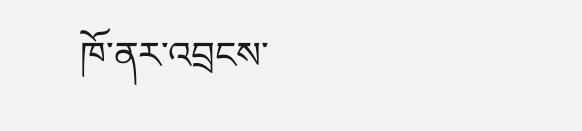ཁོ་ནར་འབྲངས་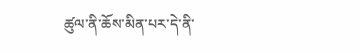ཚུལ་ནི་ཆོས་མིན་པར་དེ་ནི་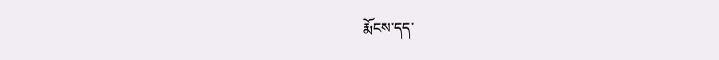རྨོངས་དད་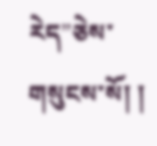རེད”ཅེས་གསུངས་སོ། །